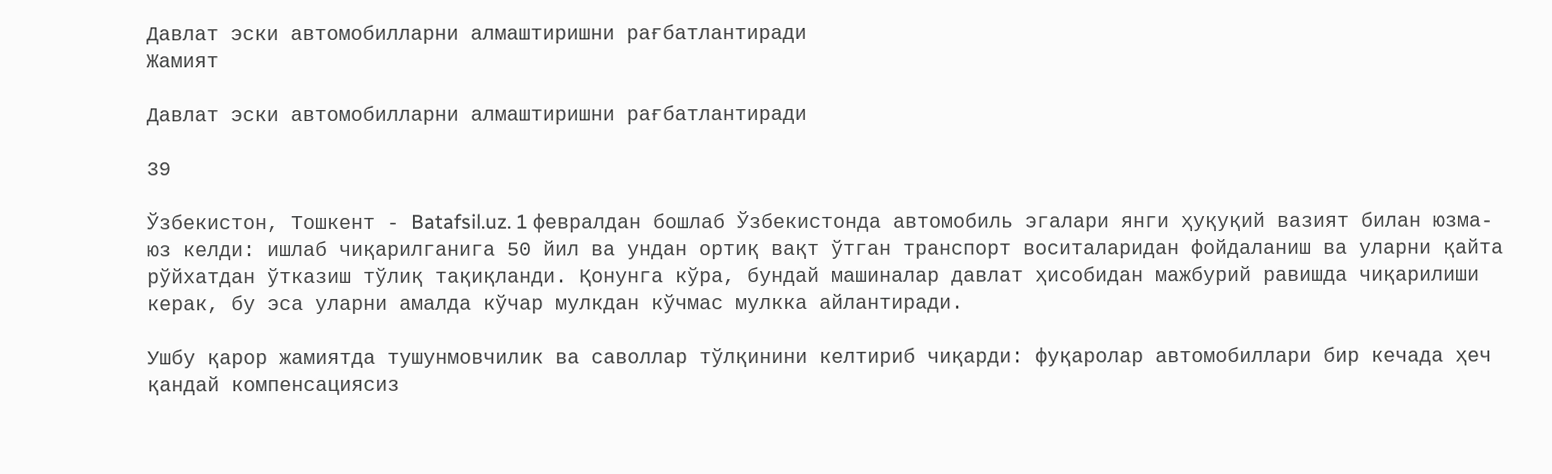Давлат эски автомобилларни алмаштиришни рағбатлантиради
Жамият

Давлат эски автомобилларни алмаштиришни рағбатлантиради

39

Ўзбекистон, Тошкент - Batafsil.uz. 1 февралдан бошлаб Ўзбекистонда автомобиль эгалари янги ҳуқуқий вазият билан юзма-юз келди: ишлаб чиқарилганига 50 йил ва ундан ортиқ вақт ўтган транспорт воситаларидан фойдаланиш ва уларни қайта рўйхатдан ўтказиш тўлиқ тақиқланди. Қонунга кўра, бундай машиналар давлат ҳисобидан мажбурий равишда чиқарилиши керак, бу эса уларни амалда кўчар мулкдан кўчмас мулкка айлантиради.

Ушбу қарор жамиятда тушунмовчилик ва саволлар тўлқинини келтириб чиқарди: фуқаролар автомобиллари бир кечада ҳеч қандай компенсациясиз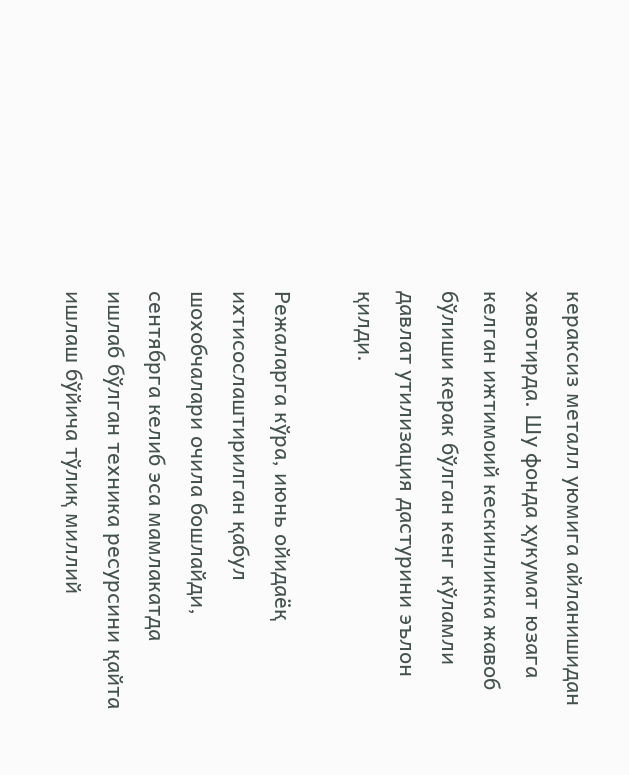кераксиз металл уюмига айланишидан хавотирда. Шу фонда ҳукумат юзага келган ижтимоий кескинликка жавоб бўлиши керак бўлган кенг кўламли давлат утилизация дастурини эълон қилди.

Режаларга кўра, июнь ойидаёқ ихтисослаштирилган қабул шохобчалари очила бошлайди, сентябрга келиб эса мамлакатда ишлаб бўлган техника ресурсини қайта ишлаш бўйича тўлиқ миллий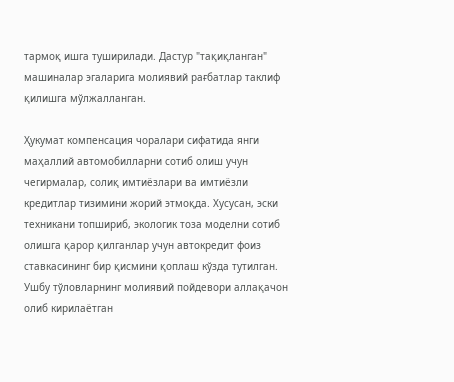тармоқ ишга туширилади. Дастур "тақиқланган" машиналар эгаларига молиявий рағбатлар таклиф қилишга мўлжалланган.

Ҳукумат компенсация чоралари сифатида янги маҳаллий автомобилларни сотиб олиш учун чегирмалар, солиқ имтиёзлари ва имтиёзли кредитлар тизимини жорий этмоқда. Хусусан, эски техникани топшириб, экологик тоза моделни сотиб олишга қарор қилганлар учун автокредит фоиз ставкасининг бир қисмини қоплаш кўзда тутилган. Ушбу тўловларнинг молиявий пойдевори аллақачон олиб кирилаётган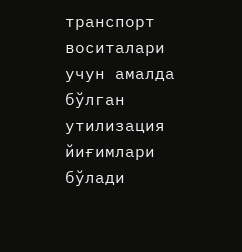транспорт воситалари учун амалда бўлган утилизация йиғимлари бўлади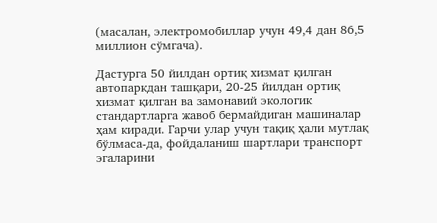(масалан, электромобиллар учун 49,4 дан 86,5 миллион сўмгача).

Дастурга 50 йилдан ортиқ хизмат қилган автопаркдан ташқари, 20-25 йилдан ортиқ хизмат қилган ва замонавий экологик стандартларга жавоб бермайдиган машиналар ҳам киради. Гарчи улар учун тақиқ ҳали мутлақ бўлмаса-да, фойдаланиш шартлари транспорт эгаларини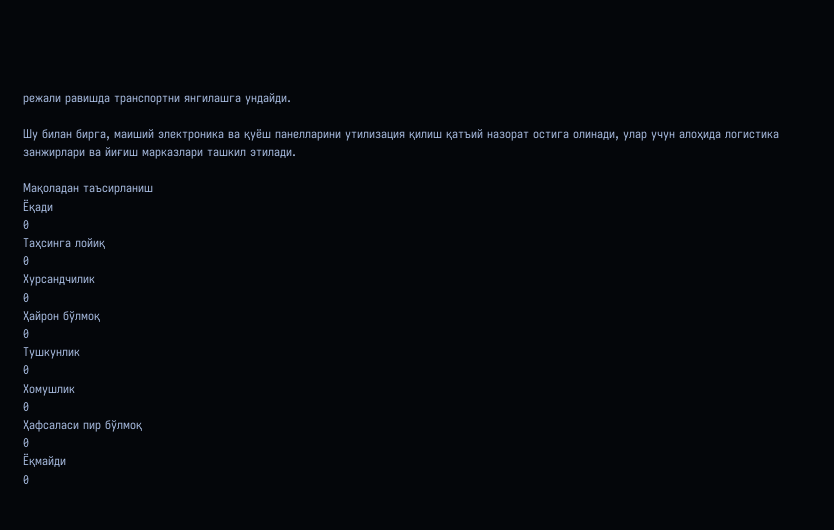режали равишда транспортни янгилашга ундайди.

Шу билан бирга, маиший электроника ва қуёш панелларини утилизация қилиш қатъий назорат остига олинади, улар учун алоҳида логистика занжирлари ва йиғиш марказлари ташкил этилади.

Мақоладан таъсирланиш
Ёқади
0
Таҳсинга лойиқ
0
Хурсандчилик
0
Ҳайрон бўлмоқ
0
Тушкунлик
0
Хомушлик
0
Ҳафсаласи пир бўлмоқ
0
Ёқмайди
0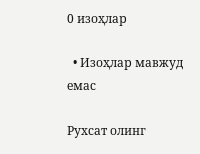0 изоҳлар

  • Изоҳлар мавжуд емас

Рухсат олинг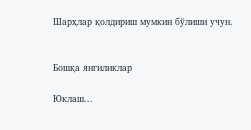Шарҳлар қолдириш мумкин бўлиши учун.


Бошқа янгиликлар

Юклаш...